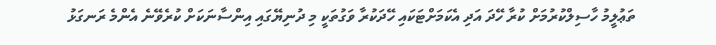ތަޢުލީމު ހާސިލްކުރުމަށް ކުރާ ހޭދަ އަދި އެކަމަށްޓަކައި ހޭދަކުރާ ވަގުތަކީ މި ދުނިޔޭގައި އިންސާނަކަށް ކުރެވޭނެ އެންމެ ރަނގަޅު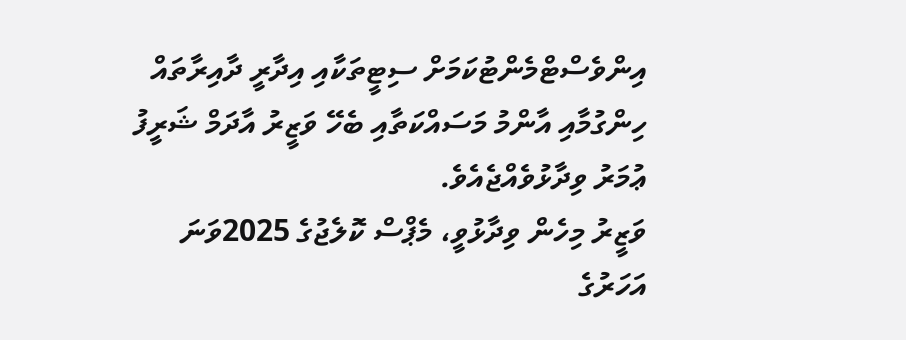އިންވެސްޓްމެންޓުކަމަށް ސިޓީތަކާއި އިދާރީ ދާއިރާތައް ހިންގުމާއި އާންމު މަސައްކަތާއި ބެހޭ ވަޒީރު އާދަމް ޝަރީފު ޢުމަރު ވިދާޅުވެއްޖެއެވެ.
ވަޒީރު މިހެން ވިދާޅުވީ، މެޕްސް ކޮލެޖުގެ 2025ވަނަ އަހަރުގެ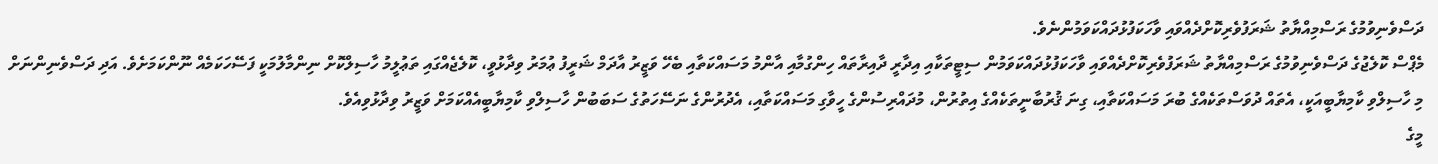ދަސްވެނިވުމުގެ ރަސްމިއްޔާތު ޝަރަފުވެރިކޮށްދެއްވައި ވާހަކަފުޅުދައްކަވަމުންނެވެ.
މެޕްސް ކޮލެޖުގެ ދަސްވެނިވުމުގެ ރަސްމިއްޔާތު ޝަރަފުވެރިކޮށްދެއްވައި ވާހަކަފުޅުދައްކަވަމުން ސިޓީތަކާއި އިދާރީ ދާއިރާތައް ހިންގުމާއި އާންމު މަސައްކަތާއި ބެހޭ ވަޒީރު އާދަމް ޝަރީފު ޢުމަރު ވިދާޅުވީ، ކޮލެޖެއްގައި ތަޢުލީމު ހާސިލްކޮށް ނިންމާލުމަކީ ފަސޭހަކަމެއް ނޫންކަމަށެވެ. އަދި ދަސްވެނިންނަށް މި ހާސިލްވި ކާމިޔާބީއަކީ، އެތައް ދުވަސްތަކެއްގެ ބުރަ މަސައްކަތާއި، ގިނަ ޤުރުބާނީތަކެއްގެ އިތުރުން، މުދައްރިސުންގެ ހީވާގި މަސައްކަތާއި، އެދުރުންގެ ނަސޭހަތުގެ ސަބަބުން ހާސިލްވި ކާމިޔާބީއެއްކަމަށް ވަޒީރު ވިދާޅުވިއެވެ.
މީގެ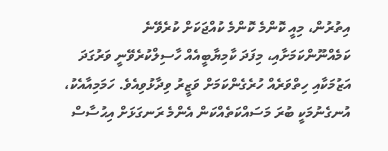އިތުރުން، މިއީ ކޮންމެ ކޮންމެ ކުއްޖަކަށް ކުރެވޭނެ ކަމެއްނޫންކަމަށާއި، މިފަދަ ކާމިޔާބީއެއް ހާސިލްކުރެވޭނީ ވަރުގަދަ އަޒުމަކާއި ހިތްވަރެއް ހުރެގެންކަމަށް ވަޒީރު ވިދާޅުވިއެވެ. ހަމަމިއާއެކު، އުނގެނުމަކީ ބުރަ މަސައްކަތެއްކަން އެންމެ ރަނގަޅަށް އިޙުސާސް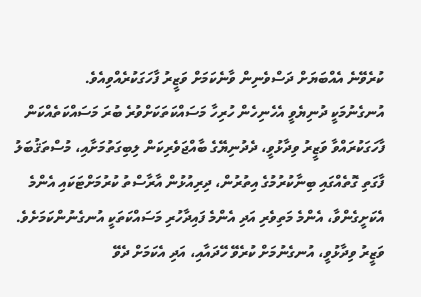ކުރެވޭނެ އެއްބަޔަށް ދަސްވެނިން ވާނެކަމަށް ވަޒީރު ފާހަގަކުރެއްވިއެވެ.
އުނގެނުމަކީ ދުނިޔެވީ އެހެނިހެން ހުރިހާ މަސައްކަތަކަށްވުރެ ބުރަ މަސައްކަތެއްކަން ފާހަގަކުރައްވާ ވަޒީރު ވިދާޅުވީ، ދެދުނިޔޭގެ ބާއްޖަވެރިކަން ލިބިގަތުމަށާއި، މުސްތަޤުބަލު ފާގަތި ގޮތެއްގައި ބިނާކުރުމުގެ އިތުރުން، ދިރިއުޅުން އާރާސްތު ކުރުމަށްޓަކައި އެންމެ އެކަށީގެންވާ، އެންމެ މަތިވެރި އަދި އެންމެ ފައިދާހުރި މަސައްކަތަކީ އުނގެނުންކަމަށެވެ.
ވަޒީރު ވިދާޅުވީ، އުނގެނުމަށް ކުރެވޭ ހޭދައާއި، އަދި އެކަމަށް ދެވޭ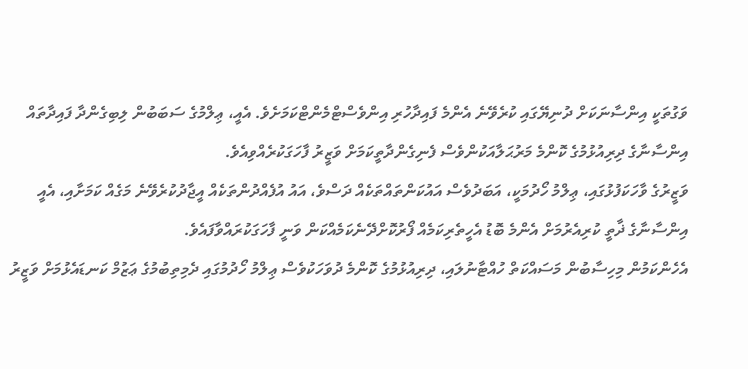ވަގުތަކީ އިންސާނަކަށް ދުނިޔޭގައި ކުރެވޭނެ އެންމެ ފައިދާހުރި އިންވެސްޓްމެންޓްކަމަށެވެ. އެއީ، ޢިލްމުގެ ސަބަބުން ލިބިގެންދާ ފައިދާތައް އިންސާނާގެ ދިރިއުޅުމުގެ ކޮންމެ މަރުޙަލާއަކުންވެސް ފެނިގެންދާތީކަމަށް ވަޒީރު ފާހަގަކުރެއްވިއެވެ.
ވަޒީރުގެ ވާހަކަފުޅުގައި، ޢިލްމު ހޯދުމަކީ، އަބަދުވެސް އައުކަންތައްތަކެއް ދަސްވެ، އައު އުފެއްދުންތަކެއް އީޖާދުކުރެވޭނެ މަގެއް ކަމަށާއި، އެއީ އިންސާނާގެ ޛާތީ ކުރިއެރުމަށް އެންމެ ބޮޑު އެހީތެރިކަމެއް ފޯރުކޮށްދޭނެކަމެއްކަން ވަނީ ފާހަގަކުރައްވާފައެވެ.
އެހެންކަމުން މިހިސާބުން މަސައްކަތް ހުއްޓާނުލައި، ދިރިއުޅުމުގެ ކޮންމެ ދުވަހަކުވެސް ޢިލްމު ހޯދުމުގައި ދެމިތިބުމުގެ ޢަޒުމް ކަނޑައެޅުމަށް ވަޒީރު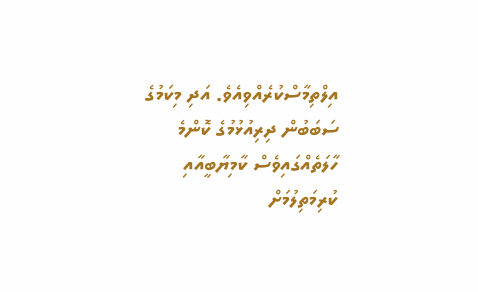އިލްތިމާސްކުރެއްވިއެވެ. އަދި މިކަމުގެ ސަބަބުން ދިރިއުޅުމުގެ ކޮންމެ ހާލަތެއްގައިވެސް ކާމިޔާބީއާއި ކުރިމަތިލުމަށް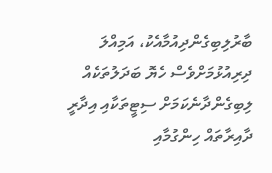ބާރުލިބިގެންދިއުމާއެކު، އަމިއްލަ ދިރިއުޅުމަށްވެސް ހެޔޮ ބަދަލުތަކެއް ލިބިގެންދާނެކަމަށް ސިޓީތަކާއި އިދާރީ ދާއިރާތައް ހިންގުމާއި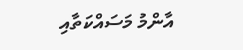އާންމު މަސައްކަތާއި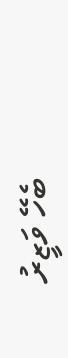ބެހޭ ވަޒީރު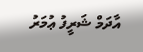އާދަމް ޝަރީފު ޢުމަރު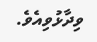ވިދާޅުވިއެވެ.